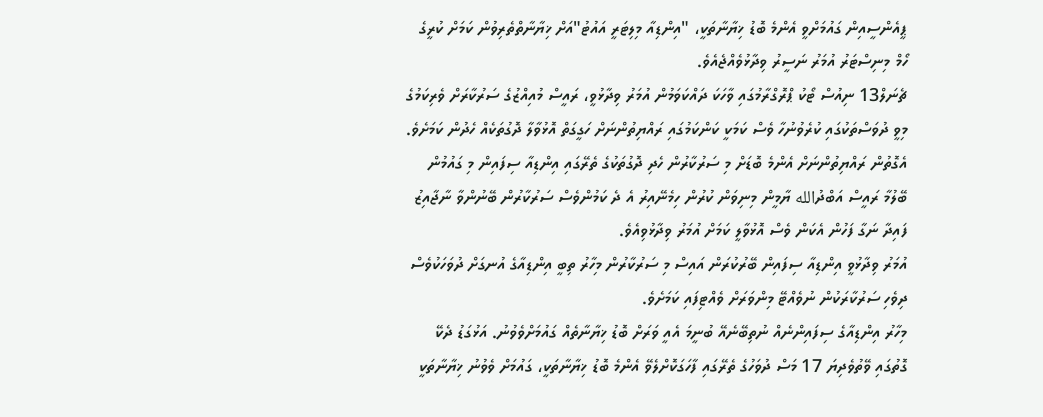ޕީއެންސީއިން ގައުމަށްވީ އެންމެ ބޮޑު ޚިޔާނާތަކީ، "އިންޑިއާ މިލިޓަރީ އައުޓު"އަށް ޚިޔާނާތްތެރިވުން ކަމަށް ކުރީގެ ހޯމް މިނިސްޓަރު އުމަރު ނަސީރު ވިދާޅުވެއްޖެއެވެ.
ޗެނަލް13 ނިއުސް ޓޯކު ޕްރޮގްރާމުގައި ވާހަކަ ދައްކަވަމުން އުމަރު ވިދާޅުވީ، ރައީސް މުއިއްޒުގެ ސަރުކާރަށް ވެރިކަމުގެ މިވީ ދުވަސްތަކުގައި ކުރެވުނުހާ ވެސް ކަމަކީ ކަންކަމުގައި ރައްޔިތުންނަށް ހަގީގަތް އޮޅުވާލާ ދޮގުތަކެއް ހެދުން ކަމަށެވެ.
އެގޮތުން ރައްޔިތުންނަށް އެންމެ ބޮޑަށް މި ސަރުކާރުން ހެދި ދޮގުތަކުގެ ތެރޭގައި އިންޑިއާ ސިފައިން މި ގައުމުން ބޭލުމާ ރައީސް އަބްދުالله ޔާމީން މިނިވަން ކުރުން ހިމެނޭއިރު އެ ދެ ކަމުންވެސް ސަރުކާރުން ބޭނުންވާ ނާޖާއިޒު ފައިދާ ނަގާ ފަހުން އެކަން ވެސް އޮޅުވާލީ ކަމަށް އުމަރު ވިދާޅުވިއެވެ.
އުމަރު ވިދާޅުވީ އިންޑިއާ ސިފައިން ބޭރުކުރަން އައިސް މި ސަރުކާރުން މިހާރު ތިބީ އިންޑިއާގެ އުނގަށް ދުވަހަކުވެސް ދިވެހި ސަރުކާރަކުން ނުވެއްޓޭ މިންވަރަށް ވެއްޓިފައި ކަމަށެވެ.
މިހާރު އިންޑިއާގެ ސިފައިންނެއް ނުތިބޭނެއޭ ބުނީމަ އެއީ ވަރަށް ބޮޑު ޚިޔާނާތެއް ގައުމަށްވެވުނު. އަޅުގަޑު ދެކޭ ގޮތުގައި ވޭތުވެދިޔަ 17 މަސް ދުވަހުގެ ތެރޭގައި ފާހަގަކޮށްލެވޭ އެންމެ ބޮޑު ޚިޔާނާތަކީ، ގައުމަށް ވެވުނު ޚިޔާނާތަކީ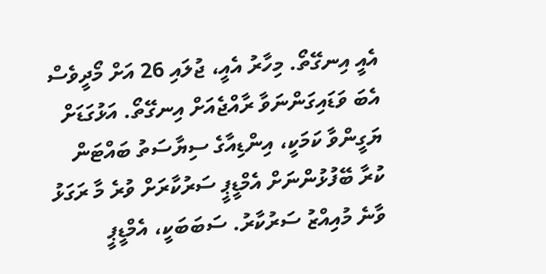އެއީ އިނގޭތޯ. މިހާރު އެއީ، ޖުލައި 26 އަށް މޯދީވެސް އެބަ ވަޑައިގަންނަވާ ރާއްޖެއަށް އިނގޭތޯ. އަޅުގަޑަށް ޔަގީންވާ ކަމަކީ، އިންޑިއާގެ ސިޔާސަތު ބައްޓަން ކުރާ ބޭފުޅުންނަށް އެމްޑީޕީ ސަރުކާރަށް ވުރެ މާ ރަގަޅު ވާނެ މުއިއްޒު ސަރުކާރު. ސަބަބަކީ، އެމްޑީޕީ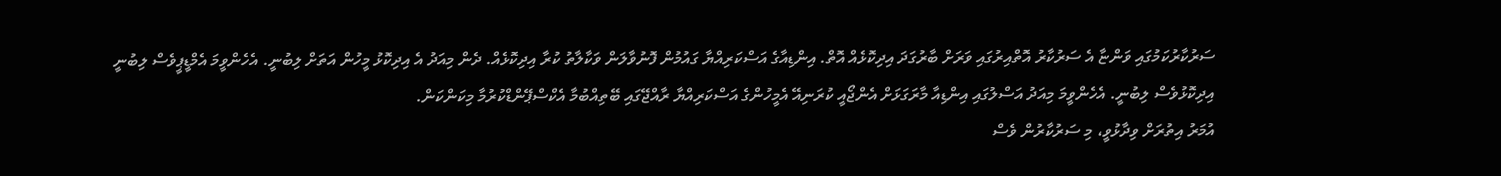ސަރުކާރުކަމުގައި ވަންޏާ އެ ސަރުކާރު އޮތްއިރުގައި ވަރަށް ބާރުގަދަ އިދިކޮޅެއް އޮތް. އިންޑިއާގެ އަސްކަރިއްޔާ ގައުމުން ފޮނުވާލަން ވަކާލާތު ކުރާ އިދިކޮޅެއް. ދެން މިއަދު އެ އިދިކޮޅު މީހުން އަތަށް ލިބުނީ. އެހެންވީމަ އެމްޑީޕީވެސް ލިބުނީ އިދިކޮޅުވެސް ލިބުނީ. އެހެންވީމަ މިއަދު އަސްލުގައި އިންޑިއާ މާރަގަޅަށް އެންޖޯއީ ކުރަނިއޭ އެމީހުންގެ އަސްކަރިއްޔާ ރާއްޖޭގައި ބޭތިއްބުމާ އެކްސްޕޭންޑްކުރުމާ މިކަންކަން.
އުމަރު އިތުރަށް ވިދާޅުވީ، މި ސަރުކާރުން ވެސް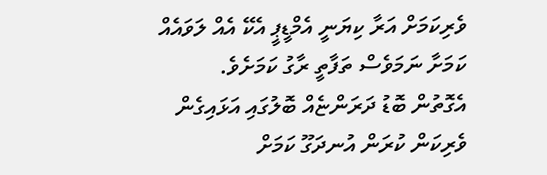ވެރިކަމަށް އަރާ ކިޔަނީ އެމްޑީޕީ އެކޭ އެއް ލަވައެއް ކަމަށާ ނަމަވެސް ތަފާތީ ރާގު ކަމަށެވެ.
އެގޮތުން ބޮޑު ދަރަންޏެއް ބޮލުގައި އަޅައިގެން ވެރިކަން ކުރަން އުނދަގޫ ކަމަށް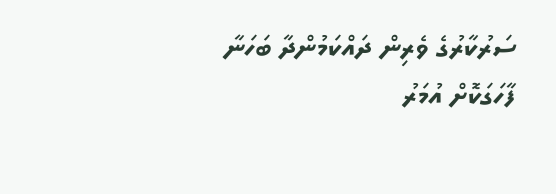ސަރުކާރުގެ ވެރިން ދައްކަމުންދާ ބަހަނާ ފާހަގަކޮށް އުމަރު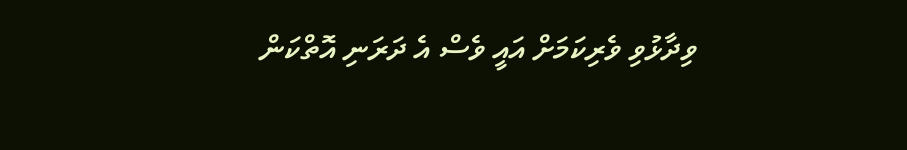ވިދާޅުވި ވެރިކަމަށް އައީ ވެސް އެ ދަރަނި އޮތްކަން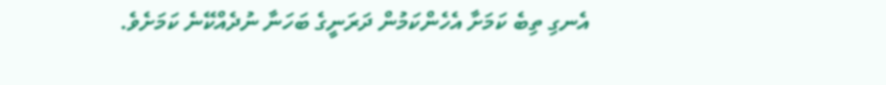އެނގި ތިބެ ކަމަށާ އެހެންކަމުން ދަރަނީގެ ބަހަނާ ނުދެއްކޭނެ ކަމަށެވެ.